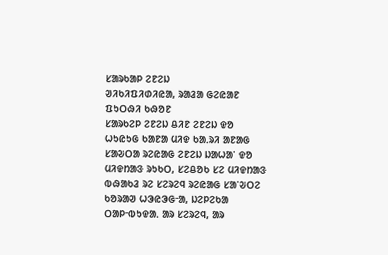ᱥᱟᱨᱠᱟᱞ ᱮᱱᱮᱡ
ᱣᱤᱠᱤᱯᱤᱰᱤᱭᱟ, ᱨᱟᱲᱟ ᱜᱮᱭᱟᱱ ᱯᱩᱛᱷᱤ ᱠᱷᱚᱱ
ᱥᱟᱨᱠᱮᱞ ᱮᱱᱮᱡ ᱪᱤᱱ ᱮᱱᱮᱡ ᱫᱚ ᱦᱩᱭᱩᱜ ᱠᱟᱱᱟ ᱢᱤᱫ ᱠᱟᱹᱨᱤ ᱟᱱᱟᱜ ᱥᱟᱶᱛᱟ ᱨᱮᱭᱟᱜ ᱮᱱᱮᱡ ᱡᱟᱦᱟᱸ ᱫᱚ ᱢᱤᱫᱴᱟᱝ ᱨᱩᱠᱛ, ᱥᱮᱪᱚᱠ ᱥᱮ ᱢᱤᱫᱴᱟᱝ ᱵᱷᱟᱠᱲ ᱨᱮ ᱥᱮᱨᱮᱧ ᱨᱮᱭᱟᱜ ᱥᱟᱸᱶᱛᱮ ᱠᱚᱨᱟᱣ ᱦᱳᱭᱳᱜᱼᱟ, ᱡᱮᱞᱮᱠᱟ ᱛᱟᱞᱼᱵᱩᱫᱟᱹ ᱟᱨ ᱥᱮᱨᱮᱧ, ᱟᱨ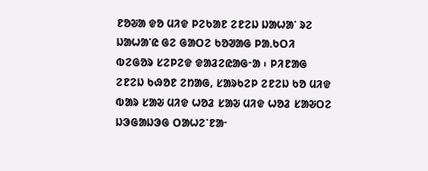ᱱᱚᱶᱟ ᱫᱚ ᱢᱤᱫ ᱞᱮᱠᱟᱱ ᱮᱱᱮᱡ ᱡᱟᱦᱟᱸ ᱨᱮ ᱡᱟᱦᱟᱸᱭ ᱜᱮ ᱜᱟᱛᱮ ᱠᱚᱣᱟᱜ ᱞᱟᱹᱠᱛᱤ ᱵᱮᱜᱚᱨ ᱥᱮᱞᱮᱫ ᱫᱟᱲᱮᱭᱟᱜᱼᱟ ᱾ ᱞᱤᱱᱟᱜ ᱮᱱᱮᱡ ᱠᱷᱚᱱ ᱮᱴᱟᱜ, ᱥᱟᱨᱠᱮᱞ ᱮᱱᱮᱡ ᱠᱚ ᱢᱤᱫ ᱵᱟᱨ ᱥᱟᱶ ᱢᱤᱫ ᱦᱚᱲ ᱥᱟᱶ ᱢᱤᱫ ᱦᱚᱲ ᱥᱟᱶᱛᱮ ᱡᱳᱜᱟᱡᱳᱜ ᱛᱟᱦᱮᱸᱱᱟᱼ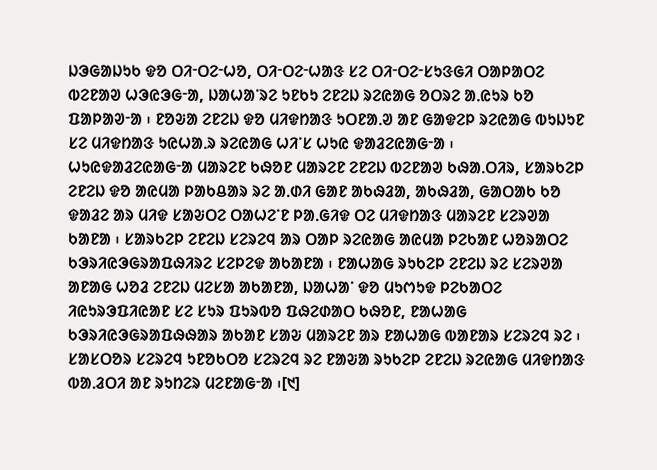ᱡᱳᱜᱟᱡᱩᱠ ᱫᱚ ᱛᱤᱼᱛᱮᱼᱦᱚ, ᱛᱤᱼᱛᱮᱼᱦᱟᱝ ᱥᱮ ᱛᱤᱼᱛᱮᱼᱥᱩᱝᱜᱤ ᱛᱟᱞᱟᱛᱮ ᱵᱮᱱᱟᱣ ᱦᱳᱭᱳᱜᱼᱟ, ᱡᱟᱦᱟᱸᱨᱮ ᱩᱱᱠᱩ ᱮᱱᱮᱡ ᱨᱮᱭᱟᱜ ᱚᱛᱨᱮ ᱟᱹᱭᱩᱨ ᱠᱚ ᱯᱟᱞᱟᱣᱼᱟ ᱾ ᱱᱚᱶᱟ ᱮᱱᱮᱡ ᱫᱚ ᱢᱤᱫᱴᱟᱝ ᱩᱛᱱᱟᱹᱣ ᱟᱱ ᱜᱟᱫᱮᱞ ᱨᱮᱭᱟᱜ ᱵᱩᱡᱩᱱ ᱥᱮ ᱢᱤᱫᱴᱟᱝ ᱩᱭᱦᱟᱹᱨ ᱨᱮᱭᱟᱜ ᱦᱤᱸᱥ ᱦᱩᱭ ᱫᱟᱲᱮᱭᱟᱜᱼᱟ ᱾
ᱦᱩᱭᱫᱟᱲᱮᱭᱟᱜᱼᱟ ᱢᱟᱨᱮᱱ ᱠᱷᱚᱱ ᱢᱟᱨᱮᱱ ᱮᱱᱮᱡ ᱵᱮᱱᱟᱣ ᱠᱷᱟᱹᱛᱤᱨ, ᱥᱟᱨᱠᱮᱞ ᱮᱱᱮᱡ ᱫᱚ ᱟᱭᱢᱟ ᱞᱟᱠᱪᱟᱨ ᱨᱮ ᱟᱹᱰᱤ ᱜᱟᱱ ᱟᱠᱷᱲᱟ, ᱟᱠᱷᱲᱟ, ᱜᱟᱛᱟᱠ ᱠᱚ ᱫᱟᱲᱮ ᱟᱨ ᱢᱤᱫ ᱥᱟᱶᱛᱮ ᱛᱟᱦᱮᱸᱱ ᱞᱟᱹᱜᱤᱫ ᱛᱮ ᱢᱤᱫᱴᱟᱝ ᱢᱟᱨᱮᱱ ᱥᱮᱨᱣᱟ ᱠᱟᱱᱟ ᱾ ᱥᱟᱨᱠᱮᱞ ᱮᱱᱮᱡ ᱥᱮᱨᱮᱧ ᱟᱨ ᱛᱟᱞ ᱨᱮᱭᱟᱜ ᱟᱭᱢᱟ ᱞᱮᱠᱟᱱ ᱦᱚᱨᱟᱛᱮ ᱠᱳᱨᱤᱭᱳᱜᱨᱟᱯᱷᱤᱨᱮ ᱥᱮᱞᱮᱫ ᱟᱠᱟᱱᱟ ᱾ ᱱᱟᱦᱟᱜ ᱨᱩᱠᱮᱞ ᱮᱱᱮᱡ ᱨᱮ ᱥᱮᱨᱣᱟ ᱟᱱᱟᱜ ᱦᱚᱲ ᱮᱱᱮᱡ ᱢᱮᱥᱟ ᱟᱠᱟᱱᱟ, ᱡᱟᱦᱟᱸ ᱫᱚ ᱢᱩᱬᱩᱫ ᱞᱮᱠᱟᱛᱮ ᱤᱭᱩᱨᱳᱯᱤᱭᱟᱱ ᱥᱮ ᱥᱩᱨ ᱯᱩᱨᱵᱚ ᱯᱷᱮᱰᱟᱛ ᱠᱷᱚᱱ, ᱱᱟᱦᱟᱜ ᱠᱳᱨᱤᱭᱳᱜᱨᱟᱯᱷᱷᱟᱨ ᱟᱠᱟᱱ ᱥᱟᱶ ᱢᱟᱨᱮᱱ ᱟᱨ ᱱᱟᱦᱟᱜ ᱵᱟᱱᱟᱨ ᱥᱮᱨᱮᱧ ᱨᱮ ᱾ ᱥᱟᱥᱛᱚᱨ ᱥᱮᱨᱮᱧ ᱩᱱᱚᱠᱛᱚ ᱥᱮᱨᱮᱧ ᱨᱮ ᱱᱟᱶᱟ ᱨᱩᱠᱮᱞ ᱮᱱᱮᱡ ᱨᱮᱭᱟᱜ ᱢᱤᱫᱴᱟᱝ ᱵᱟᱹᱲᱛᱤ ᱟᱱ ᱨᱩᱴᱮᱨ ᱢᱮᱱᱟᱜᱼᱟ ᱾[᱑]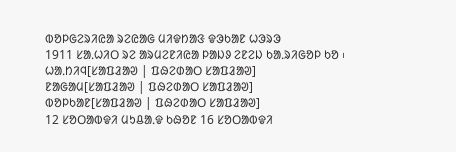ᱵᱚᱞᱜᱮᱨᱤᱭᱟ ᱨᱮᱭᱟᱜ ᱢᱤᱫᱴᱟᱝ ᱫᱳᱠᱟᱱ ᱦᱳᱨᱳ
1911 ᱥᱟᱹᱦᱤᱛ ᱨᱮ ᱟᱨᱢᱮᱱᱤᱭᱟ ᱞᱟᱡᱽ ᱮᱱᱮᱡ ᱠᱟᱹᱨᱤᱜᱚᱞ ᱠᱚ ᱾
ᱦᱟᱹᱴᱤᱧ[ᱥᱟᱯᱲᱟᱣ | ᱯᱷᱮᱰᱟᱛ ᱥᱟᱯᱲᱟᱣ]
ᱱᱟᱜᱟᱢ[ᱥᱟᱯᱲᱟᱣ | ᱯᱷᱮᱰᱟᱛ ᱥᱟᱯᱲᱟᱣ]
ᱵᱚᱞᱠᱟᱱ[ᱥᱟᱯᱲᱟᱣ | ᱯᱷᱮᱰᱟᱛ ᱥᱟᱯᱲᱟᱣ]
12 ᱥᱚᱛᱟᱵᱫᱤ ᱢᱩᱪᱟᱹᱫ ᱠᱷᱚᱱ 16 ᱥᱚᱛᱟᱵᱫᱤ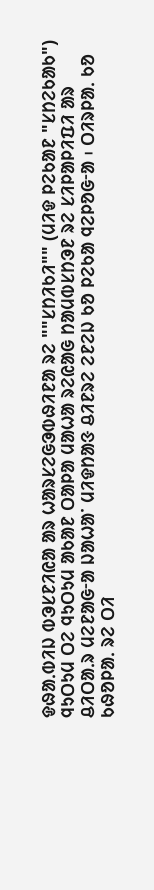ᱫᱷᱟᱹᱵᱤᱡ ᱵᱳᱥᱱᱤᱭᱟ ᱟᱨ ᱦᱟᱨᱥᱮᱜᱳᱵᱷᱤᱱᱟ ᱨᱮ ""ᱥᱴᱤᱠᱤ"" (ᱢᱤᱫ ᱞᱮᱠᱟᱱ "ᱥᱴᱮᱠᱟᱠ") ᱧᱩᱛᱩᱢ ᱛᱮ ᱧᱩᱛᱩᱢ ᱟᱠᱟᱱ ᱛᱟᱞᱟ ᱢᱟᱦᱟ ᱨᱮᱭᱟᱜ ᱴᱟᱢᱵᱥᱴᱳᱱ ᱨᱮ ᱥᱤᱞᱟᱞᱤᱯᱤ ᱟᱨ ᱪᱤᱛᱟᱹᱨ ᱢᱮᱱᱟᱜᱼᱟ ᱡᱟᱦᱟᱸ ᱢᱤᱫᱴᱟᱝ ᱪᱤᱱᱨᱮ ᱮᱱᱮᱡ ᱠᱚ ᱞᱮᱠᱟ ᱧᱮᱞᱚᱜᱼᱟ ᱾ ᱛᱤᱨᱞᱟᱹ ᱠᱚ ᱠᱷᱚᱞᱟᱹ ᱨᱮ ᱛᱤ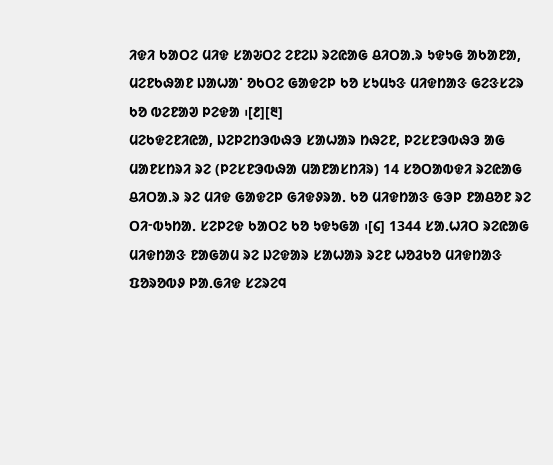ᱤᱫᱤ ᱠᱟᱛᱮ ᱢᱤᱫ ᱥᱟᱶᱛᱮ ᱮᱱᱮᱡ ᱨᱮᱭᱟᱜ ᱪᱤᱛᱟᱹᱨ ᱩᱫᱩᱜ ᱟᱠᱟᱱᱟ, ᱢᱮᱱᱠᱷᱟᱱ ᱡᱟᱦᱟᱸ ᱚᱠᱛᱮ ᱜᱟᱫᱮᱞ ᱠᱚ ᱥᱩᱢᱩᱝ ᱢᱤᱫᱴᱟᱝ ᱜᱮᱝᱥᱮᱨ ᱠᱚ ᱵᱮᱱᱟᱣ ᱞᱮᱫᱟ ᱾[᱒][᱓]
ᱢᱮᱠᱫᱮᱱᱤᱭᱟ, ᱡᱮᱞᱮᱴᱳᱵᱷᱳ ᱥᱟᱦᱟᱨ ᱴᱷᱮᱱ, ᱞᱮᱥᱱᱳᱵᱷᱳ ᱟᱜ ᱢᱟᱱᱥᱴᱨᱤ ᱨᱮ (ᱞᱮᱥᱱᱳᱵᱷᱟ ᱢᱟᱱᱟᱥᱴᱤᱨ) 14 ᱥᱚᱛᱟᱵᱫᱤ ᱨᱮᱭᱟᱜ ᱪᱤᱛᱟᱹᱨ ᱨᱮ ᱢᱤᱫ ᱜᱟᱫᱮᱞ ᱜᱤᱫᱽᱨᱟᱹ ᱠᱚ ᱢᱤᱫᱴᱟᱝ ᱜᱳᱞ ᱱᱟᱪᱚᱱ ᱨᱮ ᱛᱤᱼᱵᱩᱴᱟᱹ ᱥᱮᱞᱮᱫ ᱠᱟᱛᱮ ᱠᱚ ᱩᱫᱩᱜᱟ ᱾[᱔] 1344 ᱥᱟᱹᱦᱤᱛ ᱨᱮᱭᱟᱜ ᱢᱤᱫᱴᱟᱝ ᱱᱟᱜᱟᱢ ᱨᱮ ᱡᱮᱫᱟᱨ ᱥᱟᱦᱟᱨ ᱨᱮᱱ ᱦᱚᱲᱠᱚ ᱢᱤᱫᱴᱟᱝ ᱯᱚᱨᱚᱵᱽ ᱞᱟᱹᱜᱤᱫ ᱥᱮᱨᱮᱧ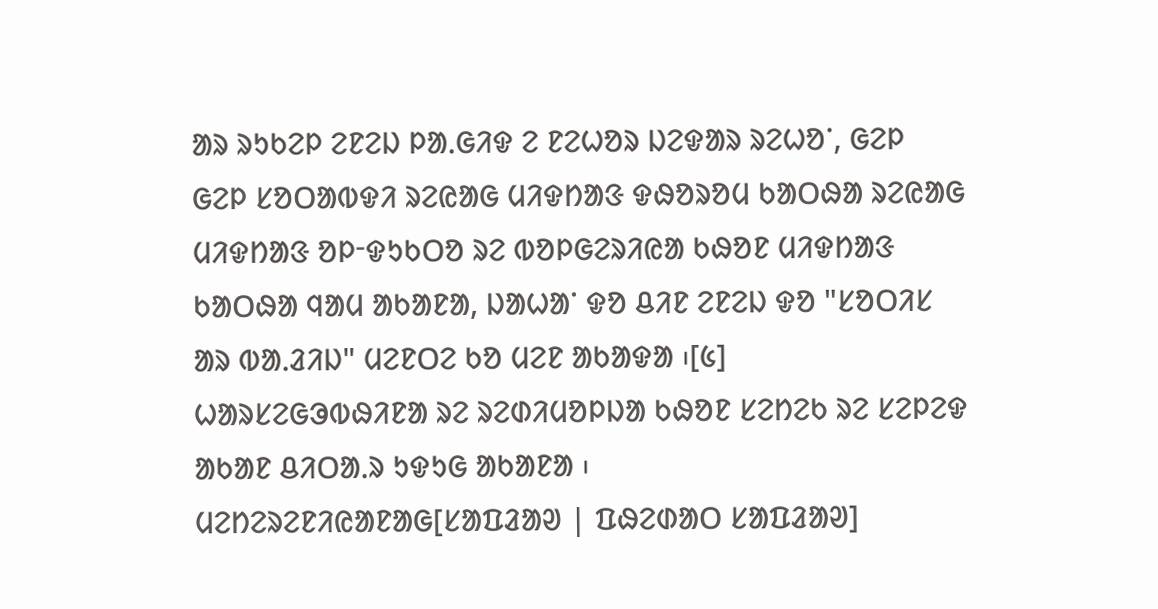ᱟᱨ ᱨᱩᱠᱮᱞ ᱮᱱᱮᱡ ᱞᱟᱹᱜᱤᱫ ᱮ ᱱᱮᱦᱚᱨ ᱡᱮᱫᱟᱨ ᱨᱮᱦᱚᱸ, ᱜᱮᱞ ᱜᱮᱞ ᱥᱚᱛᱟᱵᱫᱤ ᱨᱮᱭᱟᱜ ᱢᱤᱫᱴᱟᱝ ᱫᱷᱚᱨᱚᱢ ᱠᱟᱛᱷᱟ ᱨᱮᱭᱟᱜ ᱢᱤᱫᱴᱟᱝ ᱚᱞᱼᱫᱩᱠᱛᱚ ᱨᱮ ᱵᱚᱞᱜᱮᱨᱤᱭᱟ ᱠᱷᱚᱱ ᱢᱤᱫᱴᱟᱝ ᱠᱟᱛᱷᱟ ᱧᱟᱢ ᱟᱠᱟᱱᱟ, ᱡᱟᱦᱟᱸ ᱫᱚ ᱪᱤᱱ ᱮᱱᱮᱡ ᱫᱚ "ᱥᱚᱛᱤᱥ ᱟᱨ ᱵᱟᱹᱲᱤᱡ" ᱢᱮᱱᱛᱮ ᱠᱚ ᱢᱮᱱ ᱟᱠᱟᱫᱟ ᱾[᱕]
ᱦᱟᱨᱥᱮᱜᱳᱵᱷᱤᱱᱟ ᱨᱮ ᱨᱮᱰᱤᱢᱚᱞᱡᱟ ᱠᱷᱚᱱ ᱥᱮᱴᱮᱠ ᱨᱮ ᱥᱮᱞᱮᱫ ᱟᱠᱟᱱ ᱪᱤᱛᱟᱹᱨ ᱩᱫᱩᱜ ᱟᱠᱟᱱᱟ ᱾
ᱢᱮᱴᱮᱨᱮᱱᱤᱭᱟᱱᱟᱜ[ᱥᱟᱯᱲᱟᱣ | ᱯᱷᱮᱰᱟᱛ ᱥᱟᱯᱲᱟᱣ]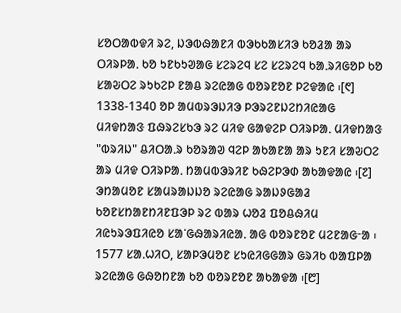ᱥᱚᱛᱟᱵᱫᱤ ᱨᱮ, ᱡᱳᱵᱷᱟᱱᱤ ᱵᱳᱠᱠᱟᱥᱤᱳ ᱠᱚᱲᱟ ᱟᱨ ᱛᱤᱨᱞᱟᱹ ᱠᱚ ᱩᱱᱠᱩᱣᱟᱜ ᱥᱮᱨᱮᱧ ᱥᱮ ᱥᱮᱨᱮᱧ ᱠᱟᱹᱨᱤᱜᱚᱞ ᱠᱚ ᱥᱟᱶᱛᱮ ᱨᱩᱠᱮᱞ ᱱᱟᱪ ᱨᱮᱭᱟᱜ ᱵᱚᱨᱱᱚᱱ ᱞᱮᱫᱟᱭ ᱾[᱖] 1338-1340 ᱚᱞ ᱟᱢᱵᱨᱳᱡᱤᱳ ᱞᱳᱨᱮᱱᱡᱮᱴᱤᱭᱟᱜ ᱢᱤᱫᱴᱟᱝ ᱯᱷᱨᱮᱥᱠᱳ ᱨᱮ ᱢᱤᱫ ᱜᱟᱫᱮᱞ ᱛᱤᱨᱞᱟᱹ ᱢᱤᱫᱴᱟᱝ "ᱵᱨᱤᱡ" ᱪᱤᱛᱟᱹᱨ ᱠᱚᱨᱟᱣ ᱧᱮᱞ ᱟᱠᱟᱱᱟ ᱟᱨ ᱩᱱᱤ ᱥᱟᱶᱛᱮ ᱟᱨ ᱢᱤᱫ ᱛᱤᱨᱞᱟᱹ ᱴᱟᱢᱵᱳᱨᱤᱱ ᱠᱷᱮᱞᱳᱰ ᱟᱠᱟᱫᱟᱭ ᱾[᱗]
ᱳᱴᱟᱢᱚᱱ ᱥᱟᱢᱨᱟᱡᱡᱚ ᱨᱮᱭᱟᱜ ᱨᱟᱡᱽᱜᱟᱲ ᱠᱚᱱᱥᱴᱟᱱᱴᱤᱱᱯᱳᱞ ᱨᱮ ᱵᱟᱨ ᱦᱚᱲ ᱯᱚᱪᱷᱤᱢ ᱤᱭᱩᱨᱳᱯᱤᱭᱚ ᱥᱟᱸᱜᱷᱟᱨᱤᱭᱟᱹ ᱟᱜ ᱵᱚᱨᱱᱚᱱ ᱢᱮᱱᱟᱜᱼᱟ ᱾ 1577 ᱥᱟᱹᱦᱤᱛ, ᱥᱟᱞᱳᱢᱚᱱ ᱥᱩᱭᱤᱜᱜᱟᱨ ᱜᱨᱤᱠ ᱵᱟᱯᱞᱟ ᱨᱮᱭᱟᱜ ᱜᱷᱚᱴᱱᱟ ᱠᱚ ᱵᱚᱨᱱᱚᱱ ᱟᱠᱟᱫᱟ ᱾[᱘]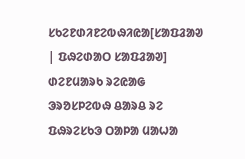ᱥᱠᱮᱱᱰᱤᱱᱮᱵᱷᱤᱭᱟ[ᱥᱟᱯᱲᱟᱣ | ᱯᱷᱮᱰᱟᱛ ᱥᱟᱯᱲᱟᱣ]
ᱰᱮᱱᱢᱟᱨᱠ ᱨᱮᱭᱟᱜ ᱳᱨᱚᱥᱞᱮᱵᱷ ᱪᱟᱨᱪ ᱨᱮ ᱯᱷᱨᱮᱥᱠᱳ ᱛᱟᱞᱟ ᱢᱟᱦᱟ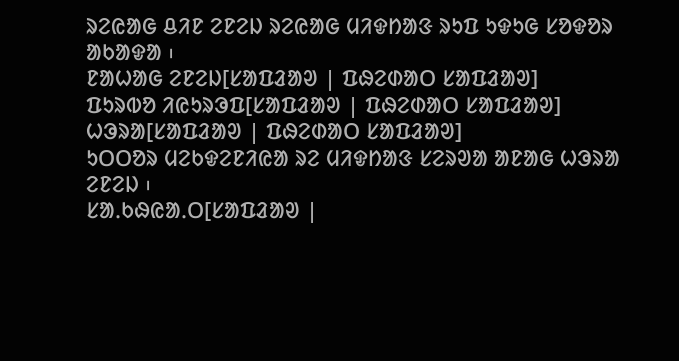ᱨᱮᱭᱟᱜ ᱪᱤᱱ ᱮᱱᱮᱡ ᱨᱮᱭᱟᱜ ᱢᱤᱫᱴᱟᱝ ᱨᱩᱯ ᱩᱫᱩᱜ ᱥᱚᱫᱚᱨ ᱟᱠᱟᱫᱟ ᱾
ᱱᱟᱦᱟᱜ ᱮᱱᱮᱡ[ᱥᱟᱯᱲᱟᱣ | ᱯᱷᱮᱰᱟᱛ ᱥᱟᱯᱲᱟᱣ]
ᱯᱩᱨᱵᱚ ᱤᱭᱩᱨᱳᱯ[ᱥᱟᱯᱲᱟᱣ | ᱯᱷᱮᱰᱟᱛ ᱥᱟᱯᱲᱟᱣ]
ᱦᱳᱨᱟ[ᱥᱟᱯᱲᱟᱣ | ᱯᱷᱮᱰᱟᱛ ᱥᱟᱯᱲᱟᱣ]
ᱩᱛᱛᱚᱨ ᱢᱮᱠᱫᱮᱱᱤᱭᱟ ᱨᱮ ᱢᱤᱫᱴᱟᱝ ᱥᱮᱨᱣᱟ ᱟᱱᱟᱜ ᱦᱳᱨᱟ ᱮᱱᱮᱡ ᱾
ᱥᱟᱹᱠᱷᱭᱟᱹᱛ[ᱥᱟᱯᱲᱟᱣ |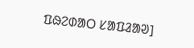ᱯᱷᱮᱰᱟᱛ ᱥᱟᱯᱲᱟᱣ]